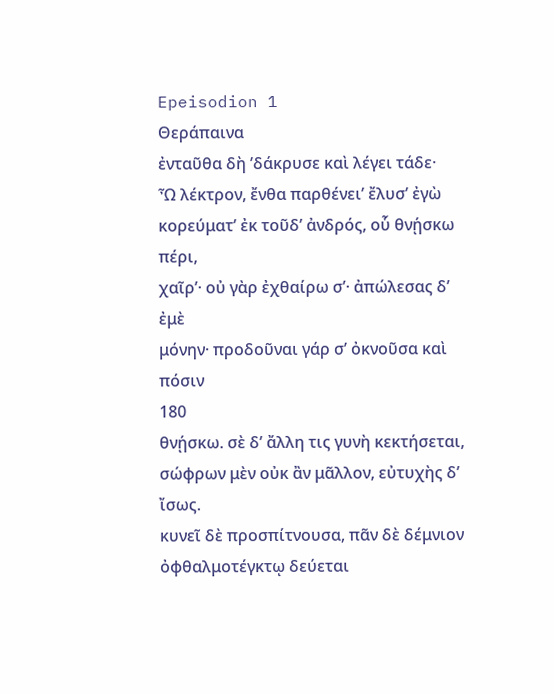Epeisodion 1
Θεράπαινα
ἐνταῦθα δὴ ʼδάκρυσε καὶ λέγει τάδε·
Ὦ λέκτρον, ἔνθα παρθένει’ ἔλυσ’ ἐγὼ
κορεύματ’ ἐκ τοῦδ’ ἀνδρός, οὗ θνῄσκω πέρι,
χαῖρʼ· οὐ γὰρ ἐχθαίρω σʼ· ἀπώλεσας δ’ ἐμὲ
μόνην· προδοῦναι γάρ σ’ ὀκνοῦσα καὶ πόσιν
180
θνῄσκω. σὲ δ’ ἄλλη τις γυνὴ κεκτήσεται,
σώφρων μὲν οὐκ ἂν μᾶλλον, εὐτυχὴς δ’ ἴσως.
κυνεῖ δὲ προσπίτνουσα, πᾶν δὲ δέμνιον
ὀφθαλμοτέγκτῳ δεύεται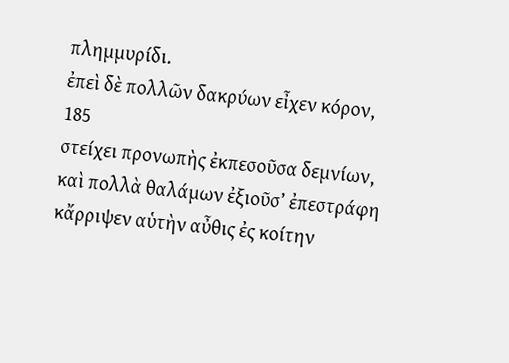πλημμυρίδι.
ἐπεὶ δὲ πολλῶν δακρύων εἶχεν κόρον,
185
στείχει προνωπὴς ἐκπεσοῦσα δεμνίων,
καὶ πολλὰ θαλάμων ἐξιοῦσ’ ἐπεστράφη
κἄρριψεν αὑτὴν αὖθις ἐς κοίτην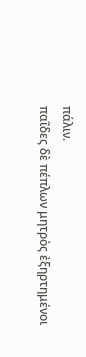πάλιν.
παῖδες δὲ πέπλων μητρὸς ἐξηρτημένοι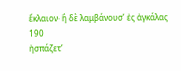ἔκλαιον· ἣ δὲ λαμβάνουσ’ ἐς ἀγκάλας
190
ἠσπάζετ’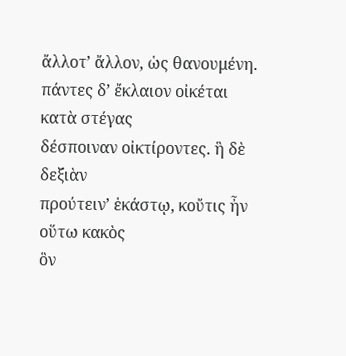ἄλλοτ’ ἄλλον, ὡς θανουμένη.
πάντες δ’ ἔκλαιον οἰκέται κατὰ στέγας
δέσποιναν οἰκτίροντες. ἣ δὲ δεξιὰν
προύτειν’ ἑκάστῳ, κοὔτις ἦν οὕτω κακὸς
ὃν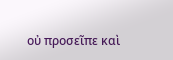οὐ προσεῖπε καὶ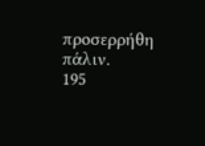προσερρήθη πάλιν.
195